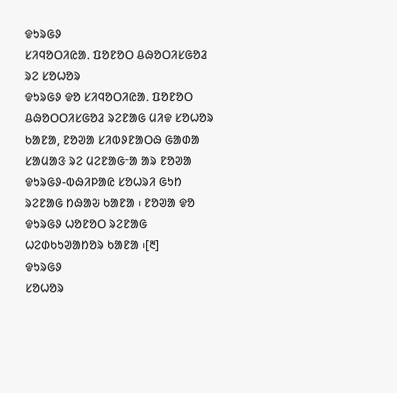ᱫᱩᱨᱜᱽ
ᱥᱤᱧᱚᱛᱤᱭᱟᱹ ᱯᱚᱱᱚᱛ ᱪᱷᱚᱛᱤᱥᱜᱚᱲ ᱨᱮ ᱥᱚᱦᱚᱨ
ᱫᱩᱨᱜᱽ ᱫᱚ ᱥᱤᱧᱚᱛᱤᱭᱟᱹ ᱯᱚᱱᱚᱛ ᱪᱷᱚᱛᱛᱤᱥᱜᱚᱲ ᱨᱮᱱᱟᱜ ᱢᱤᱫ ᱥᱚᱦᱚᱨ ᱠᱟᱱᱟ, ᱱᱚᱣᱟ ᱥᱤᱵᱽᱱᱟᱛᱷ ᱜᱟᱰᱟ ᱥᱟᱢᱟᱝ ᱨᱮ ᱢᱮᱱᱟᱜᱼᱟ ᱟᱨ ᱱᱚᱣᱟ ᱫᱩᱨᱜᱽ-ᱵᱷᱤᱞᱟᱭ ᱥᱚᱦᱨᱤ ᱜᱩᱴ ᱨᱮᱱᱟᱜ ᱴᱷᱟᱶ ᱠᱟᱱᱟ ᱾ ᱱᱚᱣᱟ ᱫᱚ ᱫᱩᱨᱜᱽ ᱦᱚᱱᱚᱛ ᱨᱮᱱᱟᱜ ᱦᱮᱰᱠᱩᱣᱟᱴᱚᱨ ᱠᱟᱱᱟ ᱾[᱓]
ᱫᱩᱨᱜᱽ
ᱥᱚᱦᱚᱨ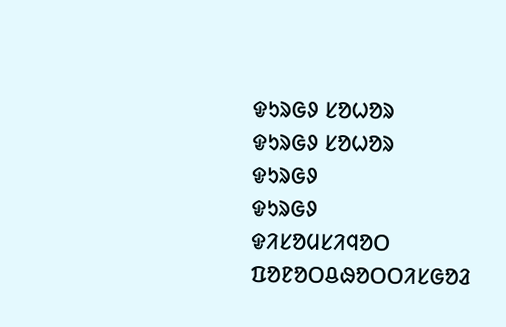ᱫᱩᱨᱜᱽ ᱥᱚᱦᱚᱨ
ᱫᱩᱨᱜᱽ ᱥᱚᱦᱚᱨ
ᱫᱩᱨᱜᱽ
ᱫᱩᱨᱜᱽ
ᱫᱤᱥᱚᱢᱥᱤᱧᱚᱛ
ᱯᱚᱱᱚᱛᱪᱷᱚᱛᱛᱤᱥᱜᱚᱲ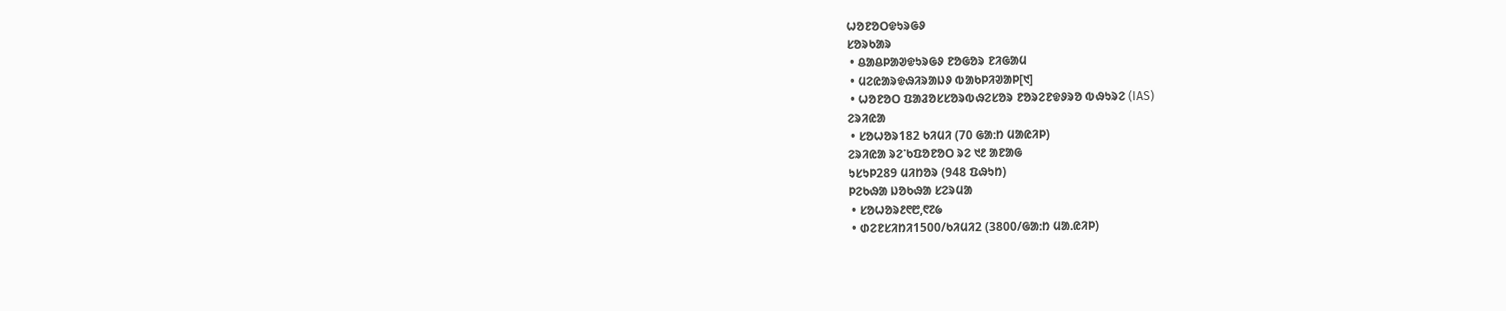ᱦᱚᱱᱚᱛᱫᱩᱨᱜᱽ
ᱥᱚᱨᱠᱟᱨ
 • ᱪᱟᱪᱞᱟᱣᱫᱩᱨᱜᱽ ᱱᱚᱜᱚᱨ ᱱᱤᱜᱟᱢ
 • ᱢᱮᱭᱟᱨᱫᱷᱤᱨᱟᱡᱽ ᱵᱟᱠᱞᱤᱣᱟᱞ[᱑]
 • ᱦᱚᱱᱚᱛ ᱯᱟᱲᱚᱥᱥᱚᱨᱵᱷᱮᱥᱚᱨ ᱱᱚᱨᱮᱱᱫᱽᱨᱚ ᱵᱷᱩᱨᱮ (IAS)
ᱮᱨᱤᱭᱟ
 • ᱥᱚᱦᱚᱨ182 ᱠᱤᱢᱤ (70 ᱜᱟᱺᱴ ᱢᱟᱭᱤᱞ)
ᱮᱨᱤᱭᱟ ᱨᱮᱸᱠᱯᱚᱱᱚᱛ ᱨᱮ ᱑᱒ ᱟᱱᱟᱜ
ᱩᱥᱩᱞ289 ᱢᱤᱴᱚᱨ (948 ᱯᱷᱩᱴ)
ᱞᱮᱠᱷᱟ ᱡᱚᱠᱷᱟ ᱥᱮᱨᱢᱟ
 • ᱥᱚᱦᱚᱨ᱒᱖᱘,᱖᱗᱙
 • ᱰᱮᱱᱥᱤᱴᱤ1500/ᱠᱤᱢᱤ2 (3800/ᱜᱟᱺᱴ ᱢᱟᱹᱭᱤᱞ)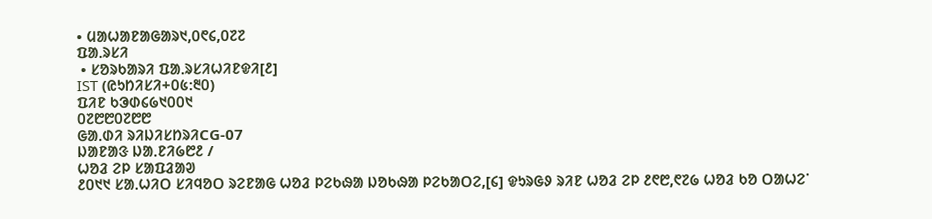• ᱢᱟᱦᱟᱱᱟᱜᱟᱨ᱑,᱐᱖᱔,᱐᱗᱗
ᱯᱟᱹᱨᱥᱤ
 • ᱥᱚᱨᱠᱟᱨᱤ ᱯᱟᱹᱨᱥᱤᱦᱤᱱᱫᱤ[᱒]
IST (ᱭᱩᱴᱤᱥᱤ+᱐᱕:᱓᱐)
ᱯᱤᱱ ᱠᱳᱰ᱔᱙᱑᱐᱐᱑
᱐᱗᱘᱘᱐᱗᱘᱘
ᱜᱟᱹᱰᱤ ᱨᱤᱡᱤᱥᱴᱨᱤCG-07
ᱡᱟᱱᱟᱝ ᱡᱟᱹᱱᱤ᱙᱘᱒ /
ᱦᱚᱲ ᱮᱞ ᱥᱟᱯᱲᱟᱣ
᱒᱐᱑᱑ ᱥᱟᱹᱦᱤᱛ ᱥᱤᱧᱚᱛ ᱨᱮᱱᱟᱜ ᱦᱚᱲ ᱞᱮᱠᱷᱟ ᱡᱚᱠᱷᱟ ᱞᱮᱠᱟᱛᱮ,[᱔] ᱫᱩᱨᱜᱽ ᱨᱤᱱ ᱦᱚᱲ ᱮᱞ ᱒᱖᱘,᱖᱗᱙ ᱦᱚᱲ ᱠᱚ ᱛᱟᱦᱮᱸ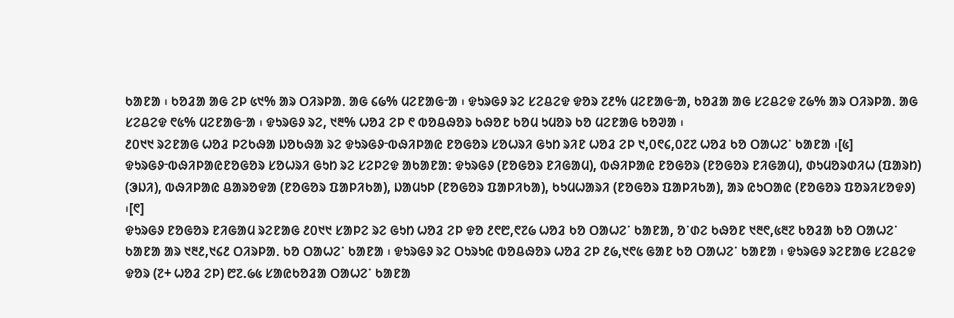ᱠᱟᱱᱟ ᱾ ᱠᱚᱲᱟ ᱟᱜ ᱮᱞ ᱕᱑% ᱟᱨ ᱛᱤᱨᱞᱟᱹ ᱟᱜ ᱔᱙% ᱢᱮᱱᱟᱜᱼᱟ ᱾ ᱫᱩᱨᱜᱽ ᱨᱮ ᱥᱮᱪᱮᱫ ᱫᱚᱨ ᱗᱒% ᱢᱮᱱᱟᱜᱼᱟ, ᱠᱚᱲᱟ ᱟᱜ ᱥᱮᱪᱮᱫ ᱗᱙% ᱟᱨ ᱛᱤᱨᱞᱟᱹ ᱟᱜ ᱥᱮᱪᱮᱫ ᱖᱕% ᱢᱮᱱᱟᱜᱼᱟ ᱾ ᱫᱩᱨᱜᱽ ᱨᱮ, ᱑᱓% ᱦᱚᱲ ᱮᱞ ᱖ ᱵᱚᱪᱷᱚᱨ ᱠᱷᱚᱱ ᱠᱚᱢ ᱩᱢᱚᱨ ᱠᱚ ᱢᱮᱱᱟᱜ ᱠᱚᱣᱟ ᱾
᱒᱐᱑᱑ ᱨᱮᱱᱟᱜ ᱦᱚᱲ ᱞᱮᱠᱷᱟ ᱡᱚᱠᱷᱟ ᱨᱮ ᱫᱩᱨᱜᱽᱼᱵᱷᱤᱞᱟᱭ ᱱᱚᱜᱚᱨ ᱥᱚᱦᱨᱤ ᱜᱩᱴ ᱨᱤᱱ ᱦᱚᱲ ᱮᱞ ᱑,᱐᱖᱔,᱐᱗᱗ ᱦᱚᱲ ᱠᱚ ᱛᱟᱦᱮᱸ ᱠᱟᱱᱟ ᱾[᱕] ᱫᱩᱨᱜᱽᱼᱵᱷᱤᱞᱟᱭᱱᱚᱜᱚᱨ ᱥᱚᱦᱨᱤ ᱜᱩᱴ ᱨᱮ ᱥᱮᱞᱮᱫ ᱟᱠᱟᱱᱟ: ᱫᱩᱨᱜᱽ (ᱱᱚᱜᱚᱨ ᱱᱤᱜᱟᱢ), ᱵᱷᱤᱞᱟᱭ ᱱᱚᱜᱚᱨ (ᱱᱚᱜᱚᱨ ᱱᱤᱜᱟᱢ), ᱰᱩᱢᱚᱨᱰᱤᱦ (ᱯᱟᱨᱴ) (ᱳᱡᱤ), ᱵᱷᱤᱞᱟᱭ ᱪᱟᱨᱚᱫᱟ (ᱱᱚᱜᱚᱨ ᱯᱟᱞᱤᱠᱟ), ᱡᱟᱢᱩᱞ (ᱱᱚᱜᱚᱨ ᱯᱟᱞᱤᱠᱟ), ᱠᱩᱢᱦᱟᱨᱤ (ᱱᱚᱜᱚᱨ ᱯᱟᱞᱤᱠᱟ), ᱟᱨ ᱭᱩᱛᱟᱭ (ᱱᱚᱜᱚᱨ ᱯᱚᱨᱤᱥᱚᱫᱽ) ᱾[᱖]
ᱫᱩᱨᱜᱽ ᱱᱚᱜᱚᱨ ᱱᱤᱜᱟᱢ ᱨᱮᱱᱟᱜ ᱒᱐᱑᱑ ᱥᱟᱞᱮ ᱨᱮ ᱜᱩᱴ ᱦᱚᱲ ᱮᱞ ᱫᱚ ᱒᱖᱘,᱖᱗᱙ ᱦᱚᱲ ᱠᱚ ᱛᱟᱦᱮᱸ ᱠᱟᱱᱟ, ᱚᱸᱰᱮ ᱠᱷᱚᱱ ᱑᱓᱖,᱕᱓᱗ ᱠᱚᱲᱟ ᱠᱚ ᱛᱟᱦᱮᱸ ᱠᱟᱱᱟ ᱟᱨ ᱑᱓᱒,᱑᱔᱒ ᱛᱤᱨᱞᱟᱹ ᱠᱚ ᱛᱟᱦᱮᱸ ᱠᱟᱱᱟ ᱾ ᱫᱩᱨᱜᱽ ᱨᱮ ᱛᱩᱨᱩᱭ ᱵᱚᱪᱷᱚᱨ ᱦᱚᱲ ᱮᱞ ᱒᱙,᱑᱖᱕ ᱜᱟᱱ ᱠᱚ ᱛᱟᱦᱮᱸ ᱠᱟᱱᱟ ᱾ ᱫᱩᱨᱜᱽ ᱨᱮᱱᱟᱜ ᱥᱮᱪᱮᱫ ᱫᱚᱨ (᱗+ ᱦᱚᱲ ᱮᱞ) ᱘᱗.᱙᱕ ᱥᱟᱭᱠᱚᱲᱟ ᱛᱟᱦᱮᱸ ᱠᱟᱱᱟ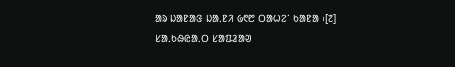ᱟᱨ ᱡᱟᱱᱟᱝ ᱡᱟᱹᱱᱤ ᱙᱖᱘ ᱛᱟᱦᱮᱸ ᱠᱟᱱᱟ ᱾[᱗]
ᱥᱟᱹᱠᱷᱭᱟᱹᱛ ᱥᱟᱯᱲᱟᱣ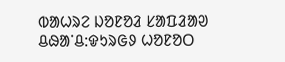ᱵᱟᱦᱨᱮ ᱡᱚᱱᱚᱲ ᱥᱟᱯᱲᱟᱣ
ᱪᱷᱟᱸᱪ:ᱫᱩᱨᱜᱽ ᱦᱚᱱᱚᱛ